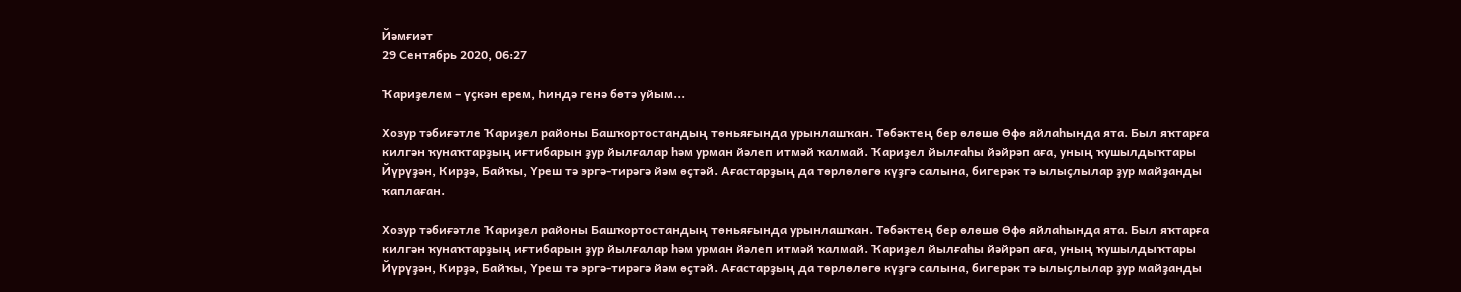Йәмғиәт
29 Сентябрь 2020, 06:27

Ҡариҙелем – үҫкән ерем, Һиндә генә бөтә уйым...

Хозур тәбиғәтле Ҡариҙел районы Башҡортостандың төньяғында урынлашҡан. Төбәктең бер өлөшө Өфө яйлаһында ята. Был яҡтарға килгән ҡунаҡтарҙың иғтибарын ҙур йылғалар һәм урман йәлеп итмәй ҡалмай. Ҡариҙел йылғаһы йәйрәп аға, уның ҡушылдыҡтары Йүрүҙән, Кирҙә, Байҡы, Үреш тә эргә-тирәгә йәм өҫтәй. Ағастарҙың да төрлөлөгө күҙгә салына, бигерәк тә ылыҫлылар ҙур майҙанды ҡаплаған.

Хозур тәбиғәтле Ҡариҙел районы Башҡортостандың төньяғында урынлашҡан. Төбәктең бер өлөшө Өфө яйлаһында ята. Был яҡтарға килгән ҡунаҡтарҙың иғтибарын ҙур йылғалар һәм урман йәлеп итмәй ҡалмай. Ҡариҙел йылғаһы йәйрәп аға, уның ҡушылдыҡтары Йүрүҙән, Кирҙә, Байҡы, Үреш тә эргә-тирәгә йәм өҫтәй. Ағастарҙың да төрлөлөгө күҙгә салына, бигерәк тә ылыҫлылар ҙур майҙанды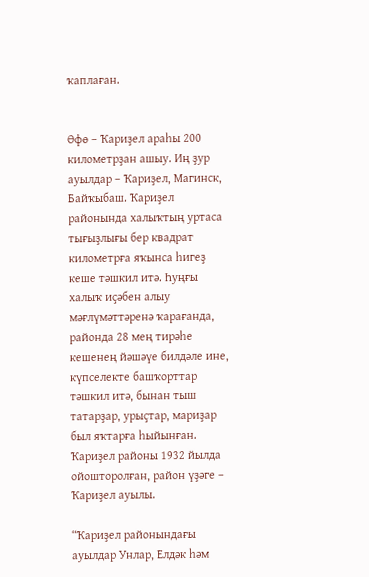ҡаплаған.


Өфө – Ҡариҙел араһы 200 километрҙан ашыу. Иң ҙур ауылдар – Ҡариҙел, Магинск, Байҡыбаш. Ҡариҙел районында халыҡтың уртаса тығыҙлығы бер квадрат километрға яҡынса һигеҙ кеше тәшкил итә. Һуңғы халыҡ иҫәбен алыу мәғлүмәттәренә ҡарағанда, районда 28 мең тирәһе кешенең йәшәүе билдәле ине, күпселекте башҡорттар тәшкил итә, бынан тыш татарҙар, урыҫтар, мариҙар был яҡтарға һыйынған.
Ҡариҙел районы 1932 йылда ойошторолған, район үҙәге – Ҡариҙел ауылы.

“Ҡариҙел районындағы ауылдар Унлар, Елдәк һәм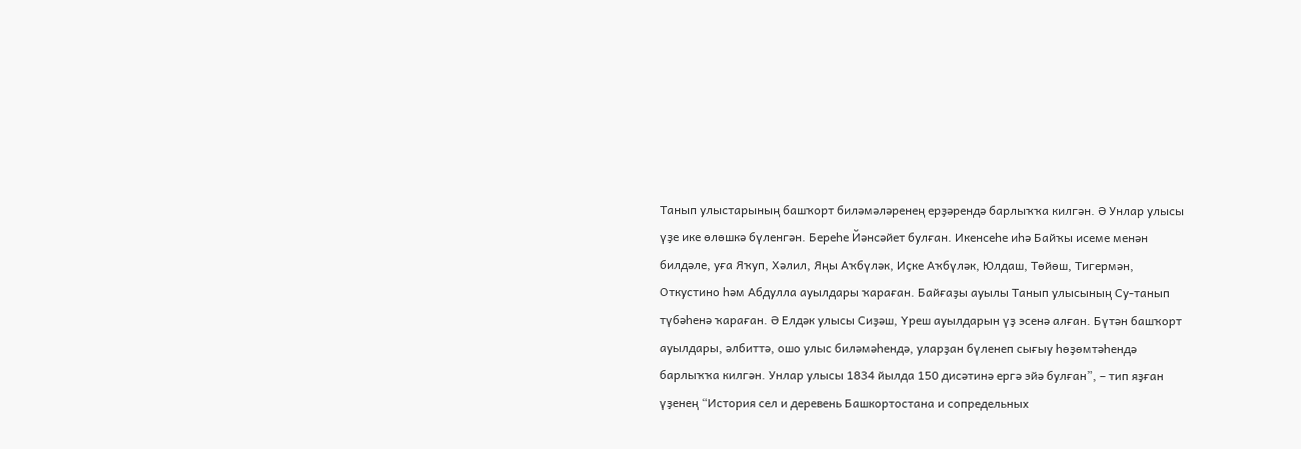Танып улыстарының башҡорт биләмәләренең ерҙәрендә барлыҡҡа килгән. Ә Унлар улысы үҙе ике өлөшкә бүленгән. Береһе Йәнсәйет булған. Икенсеһе иһә Байҡы исеме менән билдәле, уға Яҡуп, Хәлил, Яңы Аҡбүләк, Иҫке Аҡбүләк, Юлдаш, Төйөш, Тигермән, Откустино һәм Абдулла ауылдары ҡараған. Байғаҙы ауылы Танып улысының Су-танып түбәһенә ҡараған. Ә Елдәк улысы Сиҙәш, Үреш ауылдарын үҙ эсенә алған. Бүтән башҡорт ауылдары, әлбиттә, ошо улыс биләмәһендә, уларҙан бүленеп сығыу һөҙөмтәһендә барлыҡҡа килгән. Унлар улысы 1834 йылда 150 дисәтинә ергә эйә булған”, – тип яҙған үҙенең “История сел и деревень Башкортостана и сопредельных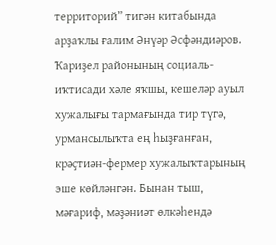территорий” тигән китабында арҙаҡлы ғалим Әнүәр Әсфәндиәров.
Ҡариҙел районының социаль-иҡтисади хәле яҡшы, кешеләр ауыл хужалығы тармағында тир түгә, урмансылыҡта ең һыҙғанған, крәҫтиән-фермер хужалыҡтарының эше көйләнгән. Бынан тыш, мәғариф, мәҙәниәт өлкәһендә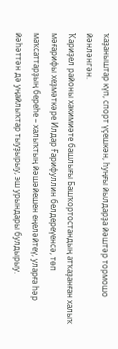ҡаҙаныштар күп, спорт үҫешкән, һуңғы йылдарҙа йәштәр тормошо йәнләнгән.
Ҡариҙел районы хакимиәте башлығы Башҡортостандың атҡаҙанған халыҡ мәғарифы хеҙмәткәре Илдар Ғарифуллин белдереүенсә, төп маҡсаттарҙың береһе – халыҡтың йәшәйешен еңеләйтеү, уларға һәр йәһәттән дә уңайлыҡтар тыуҙырыу, эш урындары булдырыу.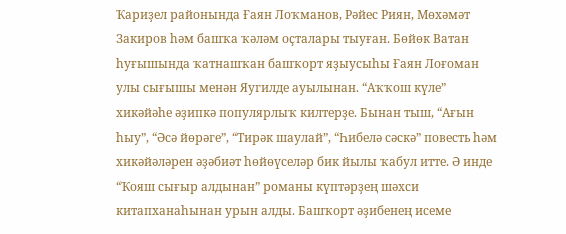Ҡариҙел районында Ғаян Лоҡманов, Рәйес Риян, Мөхәмәт Закиров һәм башҡа ҡәләм оҫталары тыуған. Бөйөк Ватан һуғышында ҡатнашҡан башҡорт яҙыусыһы Ғаян Лоғоман улы сығышы менән Яугилде ауылынан. “Аҡҡош күле” хикәйәһе әҙипкә популярлыҡ килтерҙе. Бынан тыш, “Ағын һыу”, “Әсә йөрәге”, “Тирәк шаулай”, “Һибелә сәскә” повесть һәм хикәйәләрен әҙәбиәт һөйөүселәр бик йылы ҡабул итте. Ә инде “Ҡояш сығыр алдынан” романы күптәрҙең шәхси китапханаһынан урын алды. Башҡорт әҙибенең исеме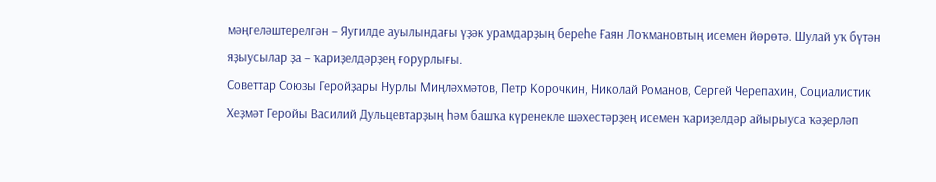мәңгеләштерелгән – Яугилде ауылындағы үҙәк урамдарҙың береһе Ғаян Лоҡмановтың исемен йөрөтә. Шулай уҡ бүтән яҙыусылар ҙа – ҡариҙелдәрҙең ғорурлығы.
Советтар Союзы Геройҙары Нурлы Миңләхмәтов, Петр Корочкин, Николай Романов, Сергей Черепахин, Социалистик Хеҙмәт Геройы Василий Дульцевтарҙың һәм башҡа күренекле шәхестәрҙең исемен ҡариҙелдәр айырыуса ҡәҙерләп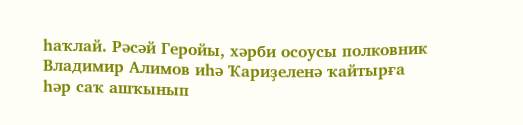һаҡлай. Рәсәй Геройы, хәрби осоусы полковник Владимир Алимов иһә Ҡариҙеленә ҡайтырға һәр саҡ ашҡынып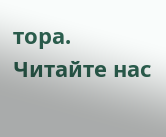тора.
Читайте нас